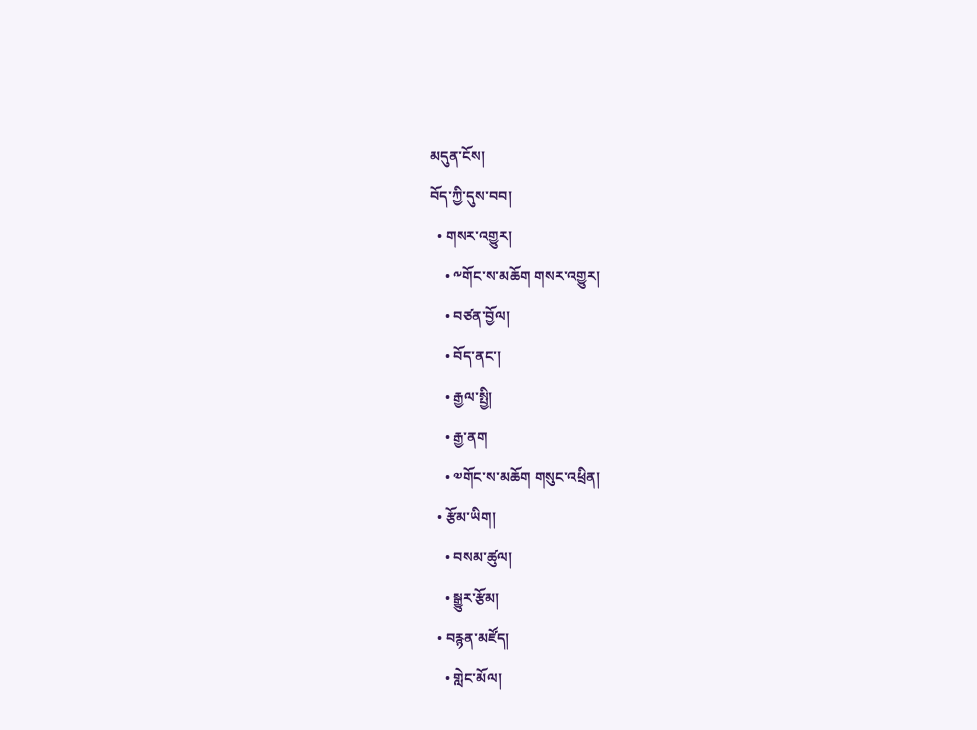མདུན་ངོས།
བོད་ཀྱི་དུས་བབ།
  • གསར་འགྱུར།
    • ༸གོང་ས་མཆོག གསར་འགྱུར།
    • བཙན་བྱོལ།
    • བོད་ནང་།
    • རྒྱལ་སྤྱི།
    • རྒྱ་ནག
    • ༧གོང་ས་མཆོག གསུང་འཕྲིན།
  • རྩོམ་ཡིག།
    • བསམ་ཚུལ།
    • སྒྱུར་རྩོམ།
  • བརྙན་མཛོད།
    • གླེང་མོལ།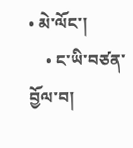• མེ་ལོང་།
    • ང་ཡི་བཙན་བྱོལ་བ།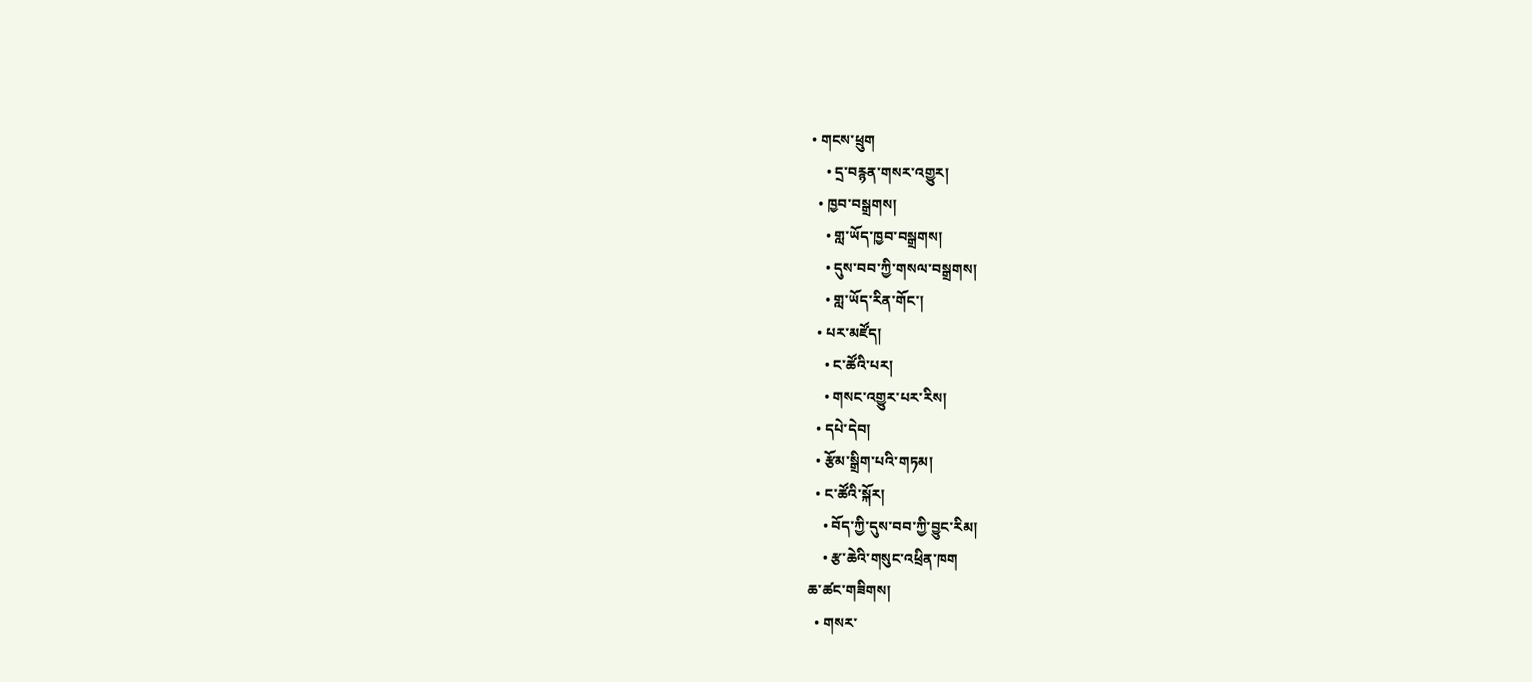• གངས་ཕྲུག
    • དྲ་བརྙན་གསར་འགྱུར།
  • ཁྱབ་བསྒྲགས།
    • གླ་ཡོད་ཁྱབ་བསྒྲགས།
    • དུས་བབ་ཀྱི་གསལ་བསྒྲགས།
    • གླ་ཡོད་རིན་གོང་།
  • པར་མཛོད།
    • ང་ཚོའི་པར།
    • གསང་འགྱུར་པར་རིས།
  • དཔེ་དེབ།
  • རྩོམ་སྒྲིག་པའི་གཏམ།
  • ང་ཚོའི་སྐོར།
    • བོད་ཀྱི་དུས་བབ་ཀྱི་བྱུང་རིམ།
    • རྩ་ཆེའི་གསུང་འཕྲིན་ཁག
ཆ་ཚང་གཟིགས།
  • གསར་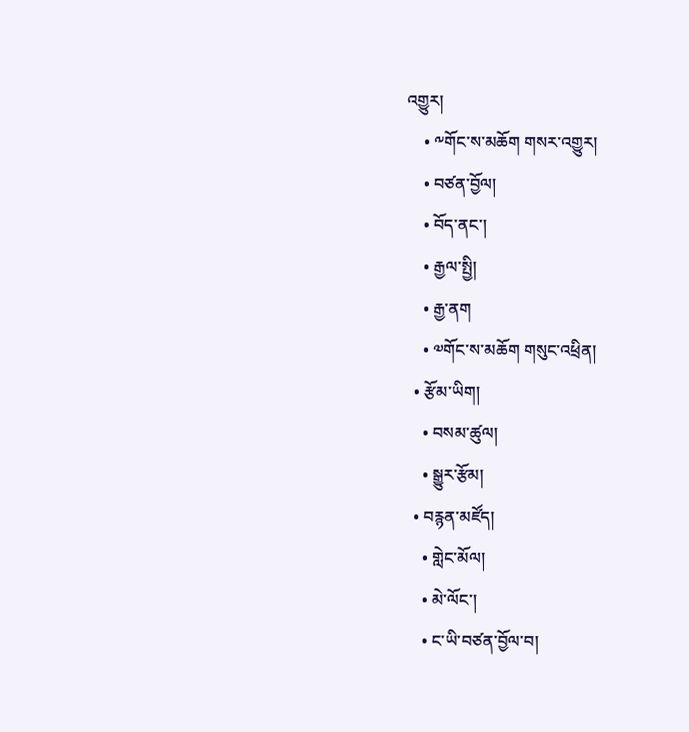འགྱུར།
    • ༸གོང་ས་མཆོག གསར་འགྱུར།
    • བཙན་བྱོལ།
    • བོད་ནང་།
    • རྒྱལ་སྤྱི།
    • རྒྱ་ནག
    • ༧གོང་ས་མཆོག གསུང་འཕྲིན།
  • རྩོམ་ཡིག།
    • བསམ་ཚུལ།
    • སྒྱུར་རྩོམ།
  • བརྙན་མཛོད།
    • གླེང་མོལ།
    • མེ་ལོང་།
    • ང་ཡི་བཙན་བྱོལ་བ།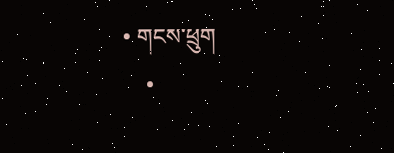• གངས་ཕྲུག
    •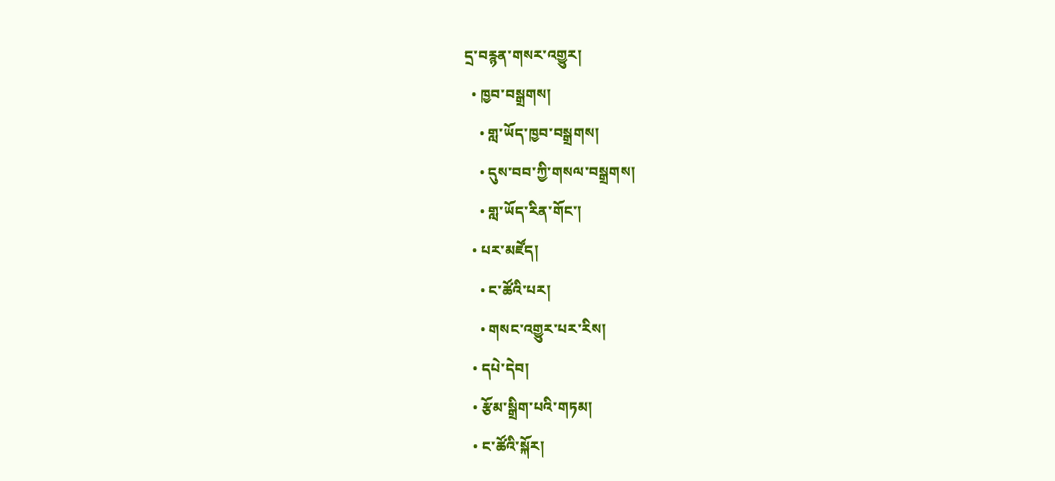དྲ་བརྙན་གསར་འགྱུར།
  • ཁྱབ་བསྒྲགས།
    • གླ་ཡོད་ཁྱབ་བསྒྲགས།
    • དུས་བབ་ཀྱི་གསལ་བསྒྲགས།
    • གླ་ཡོད་རིན་གོང་།
  • པར་མཛོད།
    • ང་ཚོའི་པར།
    • གསང་འགྱུར་པར་རིས།
  • དཔེ་དེབ།
  • རྩོམ་སྒྲིག་པའི་གཏམ།
  • ང་ཚོའི་སྐོར།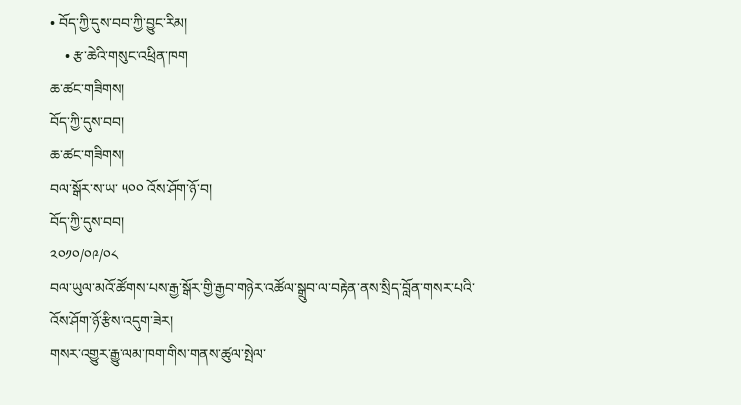• བོད་ཀྱི་དུས་བབ་ཀྱི་བྱུང་རིམ།
    • རྩ་ཆེའི་གསུང་འཕྲིན་ཁག
ཆ་ཚང་གཟིགས།
བོད་ཀྱི་དུས་བབ།
ཆ་ཚང་གཟིགས།
བལ་སྒོར་ས་ཡ་ ༥༠༠ འོས་ཤོག་ཉོ་བ།
བོད་ཀྱི་དུས་བབ།
༢༠༡༠/༠༩/༠༨
བལ་ཡུལ་མའོ་ཚོགས་པས་རྒྱ་སྒོར་གྱི་རྒྱབ་གཉེར་འཚོལ་སྒྲུབ་ལ་བརྟེན་ནས་སྲིད་བློན་གསར་པའི་འོས་ཤོག་ཉོ་རྩིས་འདུག་ཟེར།
གསར་འགྱུར་རྒྱུ་ལམ་ཁག་གིས་གནས་ཚུལ་སྤེལ་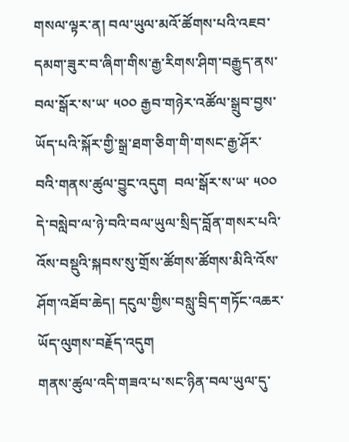གསལ་ལྟར་ན། བལ་ཡུལ་མའོ་ཚོགས་པའི་འཇབ་དམག་ཟུར་བ་ཞིག་གིས་རྒྱ་རིགས་ཤིག་བརྒྱུད་ནས་བལ་སྒོར་ས་ཡ་ ༥༠༠ རྒྱབ་གཉེར་འཚོལ་སྒྲུབ་བྱས་ཡོད་པའི་སྐོར་གྱི་སྒྲ་ཐག་ཅིག་གི་གསང་རྒྱ་ཤོར་བའི་གནས་ཚུལ་བྱུང་འདུག  བལ་སྒོར་ས་ཡ་ ༥༠༠ དེ་བསླེབ་ལ་ཉེ་བའི་བལ་ཡུལ་སྲིད་བློན་གསར་པའི་འོས་བསྡུའི་སྐབས་སུ་གྲོས་ཚོགས་ཚོགས་མིའི་འོས་ཤོག་འཐོབ་ཆེད། དངུལ་གྱིས་བསླུ་བྲིད་གཏོང་འཆར་ཡོད་ལུགས་བརྗོད་འདུག
གནས་ཚུལ་འདི་གཟའ་པ་སང་ཉིན་བལ་ཡུལ་དུ་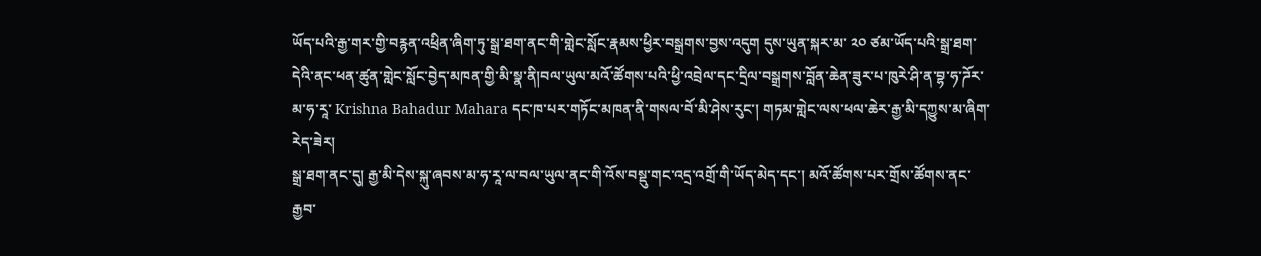ཡོད་པའི་རྒྱ་གར་གྱི་བརྙན་འཕྲིན་ཞིག་ཏུ་སྒྲ་ཐག་ནང་གི་གླེང་སློང་རྣམས་ཕྱིར་བསྒྲགས་བྱས་འདུག དུས་ཡུན་སྐར་མ་ ༢༠ ཙམ་ཡོད་པའི་སྒྲ་ཐག་དེའི་ནང་ཕན་ཚུན་གླེང་སློང་བྱེད་མཁན་གྱི་མི་སྣ་ནི།བལ་ཡུལ་མའོ་ཚོགས་པའི་ཕྱི་འབྲེལ་དང་དྲིལ་བསྒྲགས་བློན་ཆེན་ཟུར་པ་ཁུརེ་ཤི་ན་བྷ་ཧ་ཌོར་མ་ཧ་རཱ་ Krishna Bahadur Mahara དང་ཁ་པར་གཏོང་མཁན་ནི་གསལ་བོ་མི་ཤེས་རུང་། གཏམ་གླེང་ལས་ཕལ་ཆེར་རྒྱ་མི་དཀྱུས་མ་ཞིག་རེད་ཟེར།
སྒྲ་ཐག་ནང་དུ། རྒྱ་མི་དེས་སྐུ་ཞབས་མ་ཧ་རཱ་ལ་བལ་ཡུལ་ནང་གི་འོས་བསྡུ་གང་འདྲ་འགྲོ་གི་ཡོད་མེད་དང་། མའོ་ཚོགས་པར་གྲོས་ཚོགས་ནང་རྒྱབ་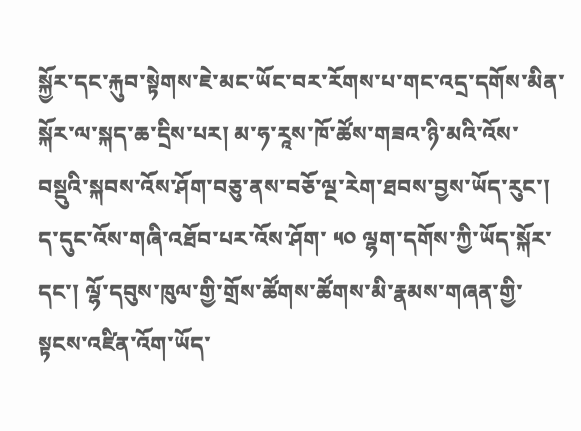སྐྱོར་དང་རྐུབ་སྟེགས་ཇེ་མང་ཡོང་བར་རོགས་པ་གང་འདྲ་དགོས་མིན་སྐོར་ལ་སྐད་ཆ་དྲིས་པར། མ་ཧ་རཱས་ཁོ་ཚོས་གཟའ་ཉི་མའི་འོས་བསྡུའི་སྐབས་འོས་ཤོག་བཅུ་ནས་བཅོ་ལྔ་རེག་ཐབས་བྱས་ཡོད་རུང་། ད་དུང་འོས་གཞི་འཐོབ་པར་འོས་ཤོག་ ༥༠ ལྷག་དགོས་ཀྱི་ཡོད་སྐོར་དང་། ལྷོ་དབུས་ཁུལ་གྱི་གྲོས་ཚོགས་ཚོགས་མི་རྣམས་གཞན་གྱི་སྟངས་འཛིན་འོག་ཡོད་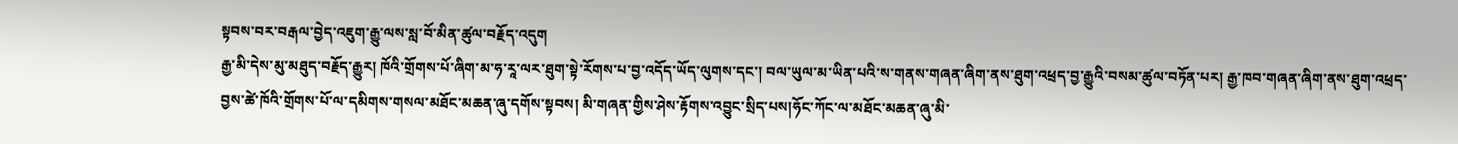སྟབས་བར་བརྒལ་བྱེད་འཇུག་རྒྱུ་ལས་སླ་བོ་མིན་ཚུལ་བརྗོད་འདུག
རྒྱ་མི་དེས་མུ་མཐུད་བརྗོད་རྒྱུར། ཁོའི་གྲོགས་པོ་ཞིག་མ་ཧ་རཱ་ལར་ཐུག་སྟེ་རོགས་པ་བྱ་འདོད་ཡོད་ལུགས་དང་། བལ་ཡུལ་མ་ཡིན་པའི་ས་གནས་གཞན་ཞིག་ནས་ཐུག་འཕྲད་བྱ་རྒྱུའི་བསམ་ཚུལ་བཏོན་པར། རྒྱ་ཁབ་གཞན་ཞིག་ནས་ཐུག་འཕྲད་བྱས་ཚེ་ཁོའི་གྲོགས་པོ་ལ་དམིགས་གསལ་མཐོང་མཆན་ཞུ་དགོས་སྟབས། མི་གཞན་གྱིས་ཤེས་རྟོགས་འབྱུང་སྲིད་པས།ཧོང་ཀོང་ལ་མཐོང་མཆན་ཞུ་མི་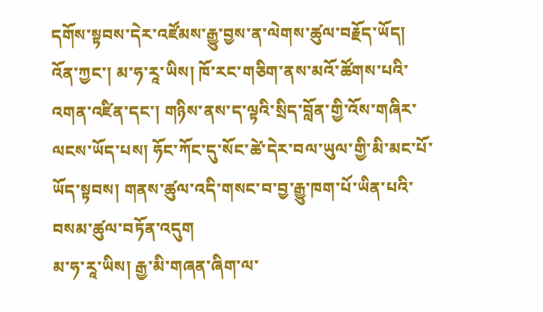དགོས་སྟབས་དེར་འཛོམས་རྒྱུ་བྱས་ན་ལེགས་ཚུལ་བརྗོད་ཡོད།
འོན་ཀྱང་། མ་ཧ་རཱ་ཡིས། ཁོ་རང་གཅིག་ནས་མའོ་ཚོགས་པའི་འགན་འཛིན་དང་། གཉིས་ནས་ད་ལྟའི་སྲིད་བློན་གྱི་འོས་གཞིར་ལངས་ཡོད་པས། ཧོང་ཀོང་དུ་སོང་ཚེ་དེར་བལ་ཡུལ་གྱི་མི་མང་པོ་ཡོད་སྟབས། གནས་ཚུལ་འདི་གསང་བ་བྱ་རྒྱུ་ཁག་པོ་ཡིན་པའི་བསམ་ཚུལ་བཏོན་འདུག
མ་ཧ་རཱ་ཡིས། རྒྱ་མི་གཞན་ཞིག་ལ་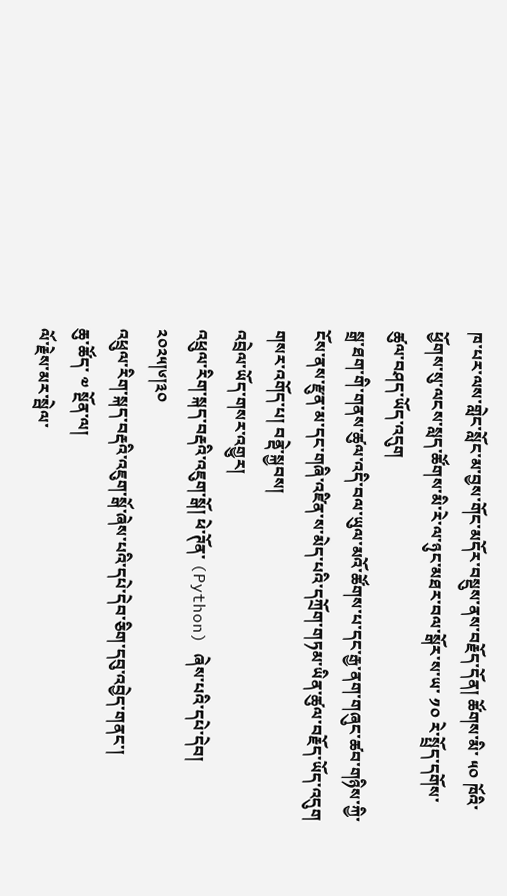ཁ་པར་ལས་གླེང་སློང་མ་བྱས་གོང་མདོར་བསྡུས་ནས་བརྗོད་དོན། ཚོགས་མི་ ༥༠ ཁོའི་ཕྱོགས་སུ་ལངས་སླད་ཚོགས་མི་རེ་ལ་ཉུང་མཐར་བལ་སྒོར་ས་ཡ་ ༡༠ རེ་སྤྲོད་དགོས་ཚུལ་བཤད་ཡོད་འདུག
སྒྲ་ཐག་གི་གནས་ཚུལ་འདི་བལ་ཡུལ་མའོ་ཚོགས་པ་དང་རྒྱ་ནག་གཞུང་ཚབ་གཉིས་ཀྱི་ངོས་ནས་རྫུན་མ་དང་གཞི་འཛིན་ས་མེད་པའི་དཀྲོག་གཏམ་ཡིན་ཚུལ་བརྗོད་ཡོད་འདུག
གསར་འགོད་པ། བནྡེ་སྐྱབས།
འབྲེལ་ཡོད་གསར་འགྱུར།
འཕྲུལ་རིག་སྐད་བརྡའི་འཇུག་སྒོ། ཕེ་ཊོན་ (Python) ཞེས་པའི་དཔེ་དེབ། ༢༠༢༥།༦།༣༠
འཕྲུལ་རིག་སྐད་བརྡའི་འཇུག་སྒོ་ཞེས་པའི་དཔེ་དེབ་ཅིག་དབུ་འབྱེད་གནང་།
ཆུ་ཚོད་ ༧ སྔོན་ལ།
ལོ་རྗེས་མར་སྦེལ་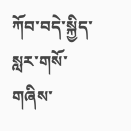ཀོབ་བདེ་སྐྱིད་སླར་གསོ་གཞིས་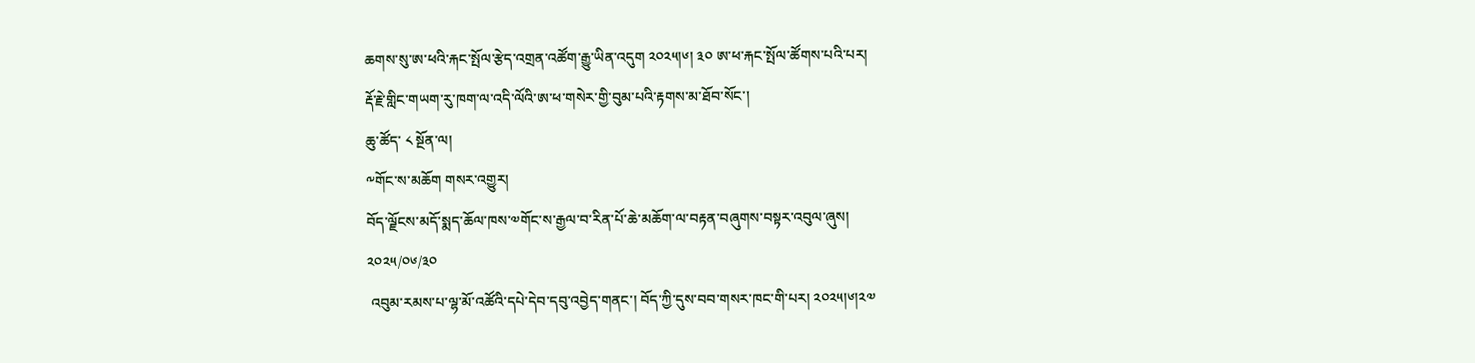ཆགས་སུ་ཨ་ཕའི་རྐང་སྤོལ་རྩེད་འགྲན་འཚོག་རྒྱུ་ཡིན་འདུག ༢༠༢༥།༦། ༣༠ ཨ་ཕ་རྐང་སྤོལ་ཚོགས་པའི་པར།
རྡོ་རྗེ་གླིང་གཡག་རུ་ཁག་ལ་འདི་ལོའི་ཨ་ཕ་གསེར་གྱི་བུམ་པའི་རྟགས་མ་ཐོབ་སོང་།
ཆུ་ཚོད་ ༨ སྔོན་ལ།
༸གོང་ས་མཆོག གསར་འགྱུར།
བོད་ལྗོངས་མདོ་སྨད་ཆོལ་ཁས་༧གོང་ས་རྒྱལ་བ་རིན་པོ་ཆེ་མཆོག་ལ་བརྟན་བཞུགས་བསྟར་འབུལ་ཞུས།
༢༠༢༥/༠༦/༣༠
 འབུམ་རམས་པ་ལྷ་མོ་འཚོའི་དཔེ་དེབ་དབུ་འབྱེད་གནང་། བོད་ཀྱི་དུས་བབ་གསར་ཁང་གི་པར། ༢༠༢༥།༦།༢༧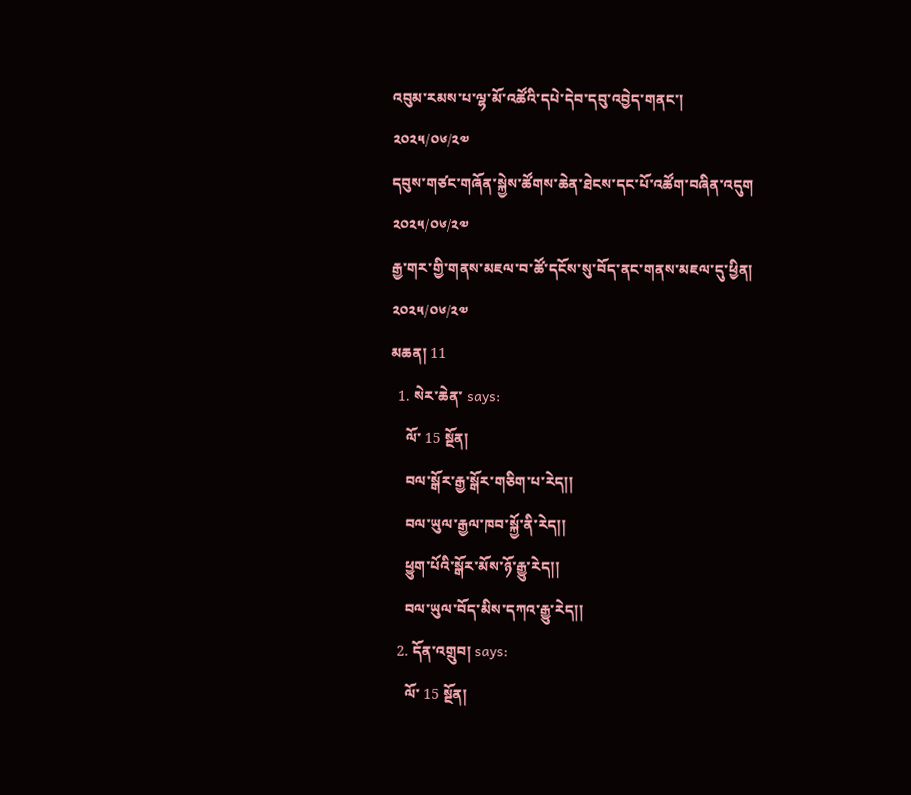འབུམ་རམས་པ་ལྷ་མོ་འཚོའི་དཔེ་དེབ་དབུ་འབྱེད་གནང་།
༢༠༢༥/༠༦/༢༧
དབུས་གཙང་གཞོན་སྐྱེས་ཚོགས་ཆེན་ཐེངས་དང་པོ་འཚོག་བཞིན་འདུག
༢༠༢༥/༠༦/༢༧
རྒྱ་གར་གྱི་གནས་མཇལ་བ་ཚོ་དངོས་སུ་བོད་ནང་གནས་མཇལ་དུ་ཕྱིན།
༢༠༢༥/༠༦/༢༧
མཆན། 11
  1. སེར་ཆེན་ says:
    ལོ་ 15 སྔོན།
    བལ་སྒོར་རྒྱ་སྒོར་གཅིག་པ་རེད།།
    བལ་ཡུལ་རྒྱལ་ཁབ་སྐྱོ་ནི་རེད།།
    ཕྱུག་པོའི་སྒོར་མོས་ཉོ་རྒྱུ་རེད།།
    བལ་ཡུལ་བོད་མིས་དཀའ་རྒྱུ་རེད།།
  2. དོན་འགྲུབ། says:
    ལོ་ 15 སྔོན།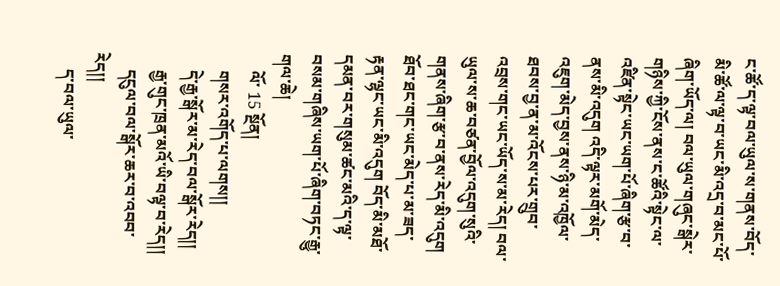ང་ཚོ་ད་ལྟ་བལ་ཡུལ་ས་གནས་བོད་མི་ཚོ་ལ་ལྟ་བ་ཡང་མི་འདྲ་བ་མང་པོ་ཞིག་ཡོད་ལ། བལ་ཡུལ་གཞུང་སྒེར་གཉིས་ཀྱི་ངོས་ནས་ང་ཚོའི་སྟེང་ལ་འཛིན་སྟེང་ཡང་ཡག་པོ་ཞིག་རྩ་བ་ནས་མི་འདུག འདི་ལྟར་མགོ་མེད་འཇུག་མེད་བྱས་ནས་ཉི་མ་འཁྱོལ་ཐབས་བྱ་ན་མ་འོངས་པར་གྲུབ་འབྲས་གང་ཡང་ཡོད་ས་མ་རེད། བལ་ཡུལ་ས་ཆ་བཙན་བྱོལ་འདུག་སུའི་གནས་ཞིག་རྩ་བ་ནས་རེད་མི་འདུག ཐོབ་ཐང་གང་ཡང་མེད་པ་མ་ཟད་རྟན་ལྷང་ཡང་མི་འདུག བོད་མི་མཐོ་དམན་བར་གསུམ་ཚང་མའི་ད་ལྟ་བསམ་གཞིས་ཡག་པོ་ཞིག་བཏང་རྒྱུ་གལ་ཆེ།
    ལོ་ 15 སྔོན།
    གསར་འགོད་པ་ལགས།།
    དེ་རྒྱ་སྒོར་མ་རེད་བལ་སྒོར་རེད།།
    རྒྱ་གུང་ཁྲན་མའོ་ཡི་བལྟ་བ་རེད།།
    དངུལ་བལ་སྒོར་ཆར་བ་འབབ་རེད།།
    ད་བལ་ཡུལ་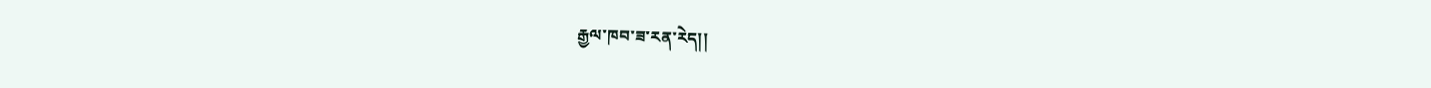རྒྱལ་ཁབ་ཟ་རན་རེད།།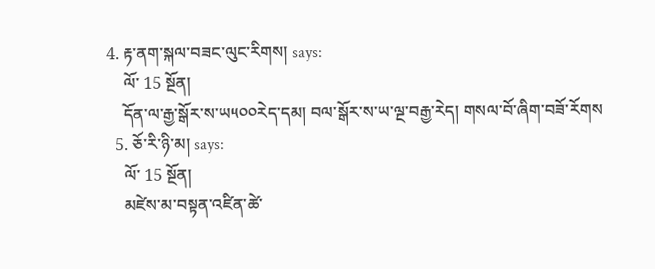4. རྟ་ནག་སྐལ་བཟང་ལུང་རིགས། says:
    ལོ་ 15 སྔོན།
    དོན་ལ་རྒྱ་སྒོར་ས་ཡ༥༠༠རེད་དམ། བལ་སྒོར་ས་ཡ་ལྔ་བརྒྱ་རེད། གསལ་བོ་ཞིག་བཟོ་རོགས
  5. ཅོ་རི་ཉི་མ། says:
    ལོ་ 15 སྔོན།
    མཛེས་མ་བསྟན་འཛིན་ཚེ་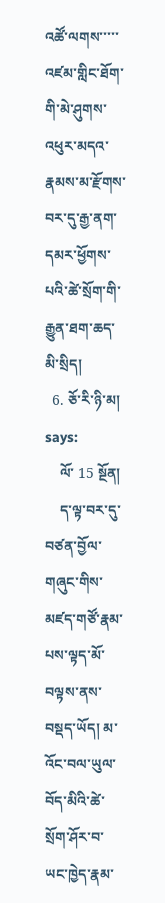འཚོ་ལགས་་་་་འཛམ་གླིང་ཐོག་གི་མེ་ཤུགས་འཕུར་མདའ་རྣམས་མ་རྫོགས་བར་དུ་རྒྱ་ནག་དམར་ཕྱོགས་པའི་ཚེ་སྲོག་གི་རྒྱུན་ཐག་ཆད་མི་སྲིད།
  6. ཅོ་རི་ཉི་མ། says:
    ལོ་ 15 སྔོན།
    ད་ལྟ་བར་དུ་བཙན་བྱོལ་གཞུང་གིས་མཛད་གཙོ་རྣམ་པས་ལྟད་མོ་བལྟས་ནས་བསྡད་ཡོད། མ་འོང་བལ་ཡུལ་བོད་མིའི་ཚེ་སྲོག་ཤོར་བ་ཡང་ཁྱེད་རྣམ་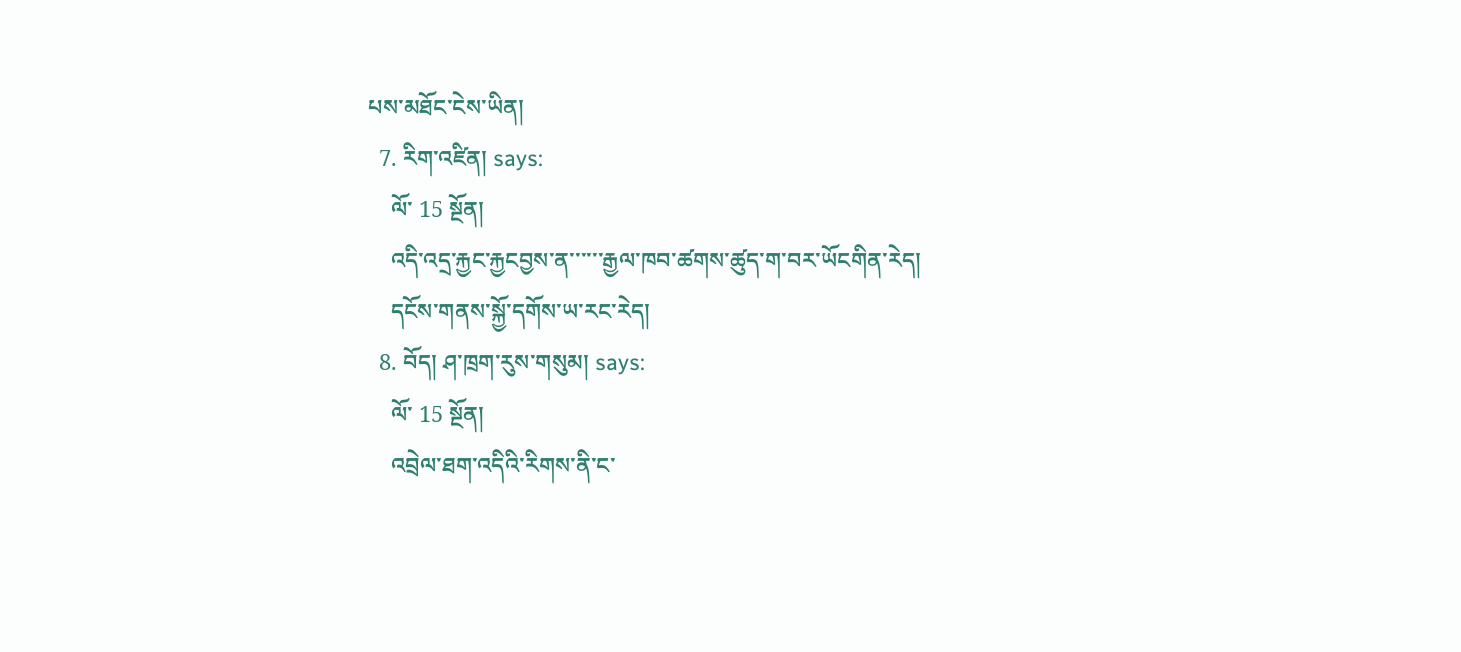པས་མཐོང་ངེས་ཡིན།
  7. རིག་འཛིན། says:
    ལོ་ 15 སྔོན།
    འདི་འདྲ་རྐྱང་རྐྱངབྱས་ན་་་་་་རྒྱལ་ཁབ་ཚགས་ཚུད་ག་བར་ཡོངགིན་རེད།
    དངོས་གནས་སྐྱོ་དགོས་ཡ་རང་རེད།
  8. བོད། ཤ་ཁྲག་རུས་གསུམ། says:
    ལོ་ 15 སྔོན།
    འབྲེལ་ཐག་འདིའི་རིགས་ནི་ང་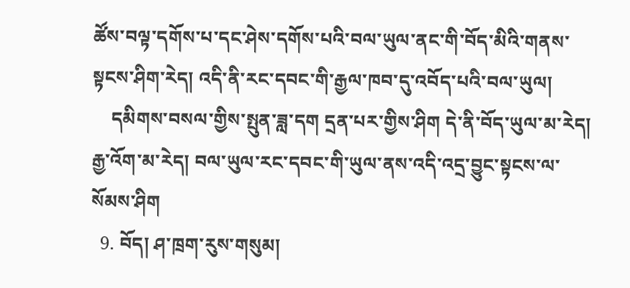ཚོས་བལྟ་དགོས་པ་དང་ཤེས་དགོས་པའི་བལ་ཡུལ་ནང་གི་བོད་མིའི་གནས་སྟངས་ཤིག་རེད། འདི་ནི་རང་དབང་གི་རྒྱལ་ཁབ་དུ་འབོད་པའི་བལ་ཡུལ།
    དམིགས་བསལ་གྱིས་སྤུན་ཟླ་དག དྲན་པར་གྱིས་ཤིག དེ་ནི་བོད་ཡུལ་མ་རེད། རྒྱ་འོག་མ་རེད། བལ་ཡུལ་རང་དབང་གི་ཡུལ་ནས་འདི་འདྲ་བྱུང་སྟངས་ལ་སོམས་ཤིག
  9. བོད། ཤ་ཁྲག་རུས་གསུམ།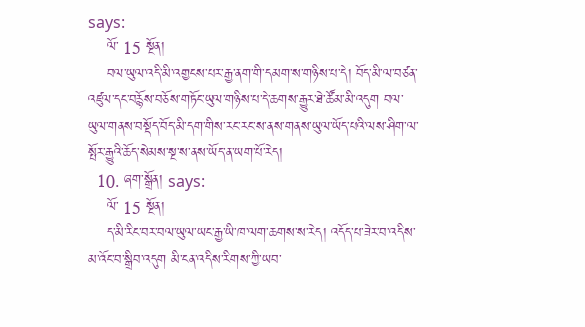says:
    ལོ་ 15 སྔོན།
    བལ་ཡུལ་འདི་མི་འགྱངས་པར་རྒྱ་ནག་གི་དམག་ས་གཉིས་པ་དེ། བོད་མི་ལ་བཙན་འཛུལ་དང་བརྙོས་བཅོས་གཏོང་ཡུལ་གཉིས་པ་དེ་ཆགས་རྒྱུར་ཐེ་ཚོམ་མི་འདུག བལ་ཡུལ་གནས་བསྡོད་བོད་མི་དག་གིས་རང་རང་ས་ནས་གནས་ཡུལ་ཡོད་པའི་ལས་ཤིག་ལ་སྤོར་རྒྱུའི་ཆོད་སེམས་སྔ་ས་ནས་ཡོད་ན་ཡག་པོ་རེད།
  10. ཞག་སྒྲོན། says:
    ལོ་ 15 སྔོན།
    ད་མི་རིང་བར་བལ་ཡུལ་ཡང་རྒྱ་ཡི་ཁ་ལག་ཆགས་ས་རེད། འདོད་པ་ཟེར་བ་འདིས་མ་འོང་བ་སྒྲིབ་འདུག མི་ངན་འདིས་རིགས་ཀྱི་ཡབ་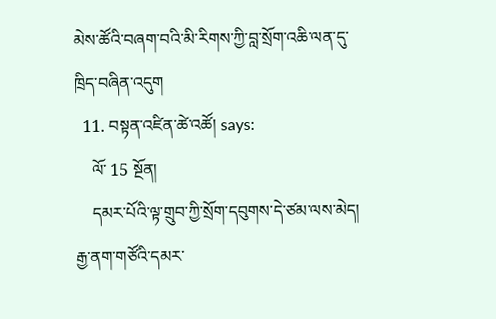མེས་ཚོའི་བཞག་བའི་མི་རིགས་ཀྱི་བླ་སྲོག་འཆི་ལན་དུ་ཁྲིད་བཞིན་འདུག
  11. བསྟན་འཛིན་ཚེ་འཚོ། says:
    ལོ་ 15 སྔོན།
    དམར་པོའི་ལྟ་གྲུབ་ཀྱི་སྲོག་དབུགས་དེ་ཙམ་ལས་མེད། རྒྱ་ནག་གཙོའི་དམར་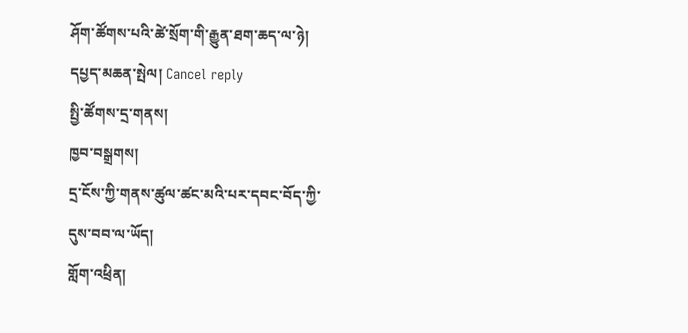ཤོག་ཚོགས་པའི་ཚེ་སྲོག་གི་རྒྱུན་ཐག་ཆད་ལ་ཉེ།
དཔྱད་མཆན་སྤེལ། Cancel reply
སྤྱི་ཚོགས་དྲ་གནས།
ཁྱབ་བསྒྲགས།
དྲ་ངོས་ཀྱི་གནས་ཚུལ་ཚང་མའི་པར་དབང་བོད་ཀྱི་དུས་བབ་ལ་ཡོད།
གློག་འཕྲིན།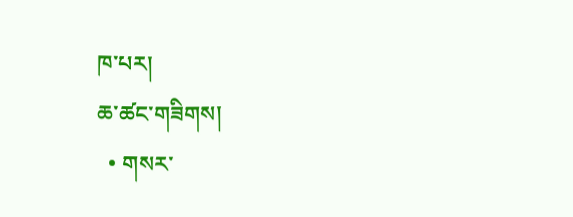ཁ་པར།
ཆ་ཚང་གཟིགས།
  • གསར་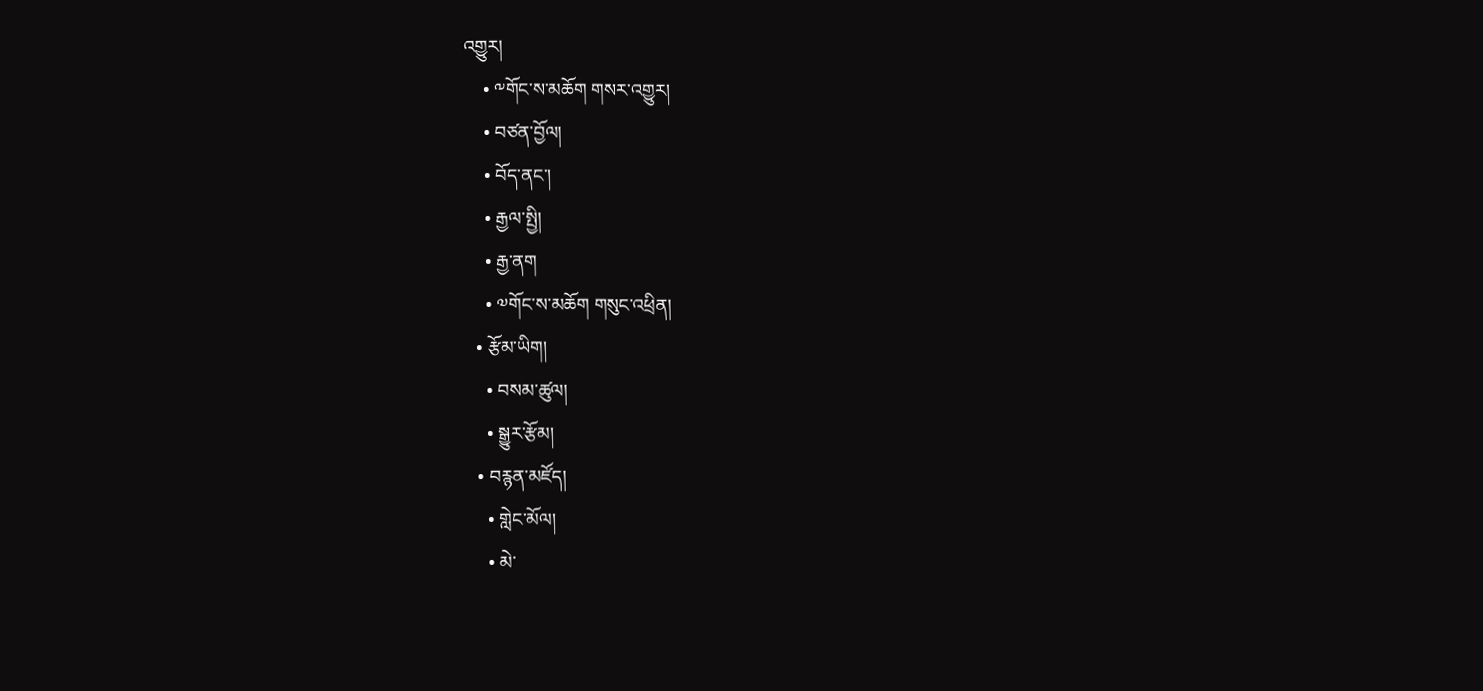འགྱུར།
    • ༸གོང་ས་མཆོག གསར་འགྱུར།
    • བཙན་བྱོལ།
    • བོད་ནང་།
    • རྒྱལ་སྤྱི།
    • རྒྱ་ནག
    • ༧གོང་ས་མཆོག གསུང་འཕྲིན།
  • རྩོམ་ཡིག།
    • བསམ་ཚུལ།
    • སྒྱུར་རྩོམ།
  • བརྙན་མཛོད།
    • གླེང་མོལ།
    • མེ་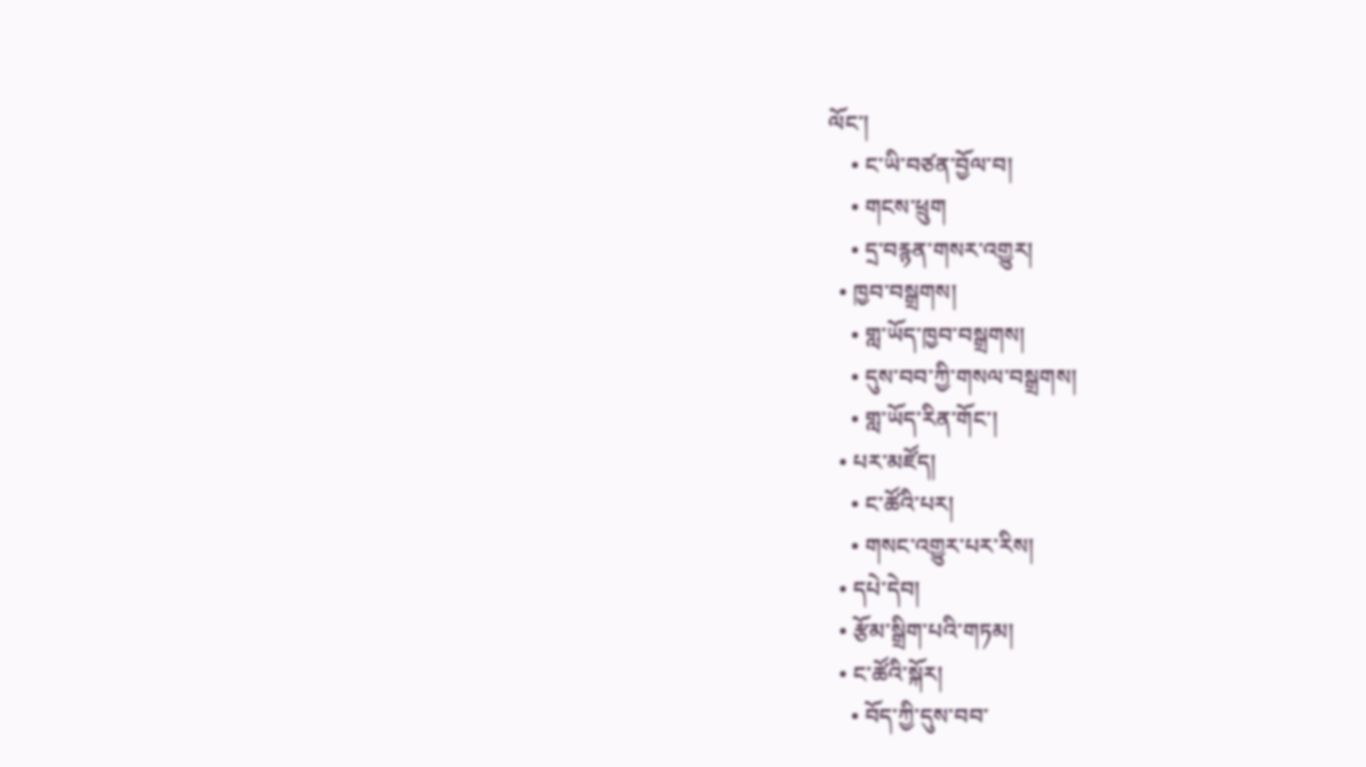ལོང་།
    • ང་ཡི་བཙན་བྱོལ་བ།
    • གངས་ཕྲུག
    • དྲ་བརྙན་གསར་འགྱུར།
  • ཁྱབ་བསྒྲགས།
    • གླ་ཡོད་ཁྱབ་བསྒྲགས།
    • དུས་བབ་ཀྱི་གསལ་བསྒྲགས།
    • གླ་ཡོད་རིན་གོང་།
  • པར་མཛོད།
    • ང་ཚོའི་པར།
    • གསང་འགྱུར་པར་རིས།
  • དཔེ་དེབ།
  • རྩོམ་སྒྲིག་པའི་གཏམ།
  • ང་ཚོའི་སྐོར།
    • བོད་ཀྱི་དུས་བབ་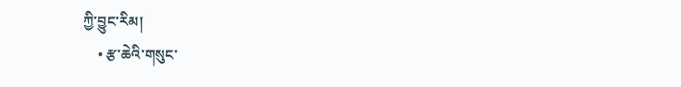ཀྱི་བྱུང་རིམ།
    • རྩ་ཆེའི་གསུང་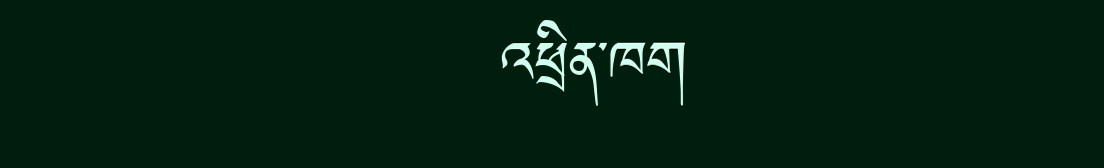འཕྲིན་ཁག